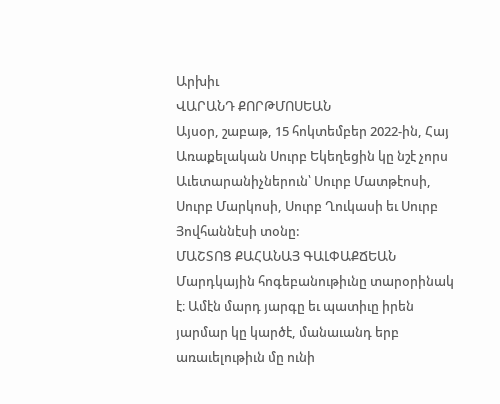Արխիւ
ՎԱՐԱՆԴ ՔՈՐԹՄՈՍԵԱՆ
Այսօր, շաբաթ, 15 հոկտեմբեր 2022-ին, Հայ Առաքելական Սուրբ Եկեղեցին կը նշէ չորս Աւետարանիչներուն՝ Սուրբ Մատթէոսի, Սուրբ Մարկոսի, Սուրբ Ղուկասի եւ Սուրբ Յովհաննէսի տօնը:
ՄԱՇՏՈՑ ՔԱՀԱՆԱՅ ԳԱԼՓԱՔՃԵԱՆ
Մարդկային հոգեբանութիւնը տարօրինակ է։ Ամէն մարդ յարգը եւ պատիւը իրեն յարմար կը կարծէ, մանաւանդ երբ առաւելութիւն մը ունի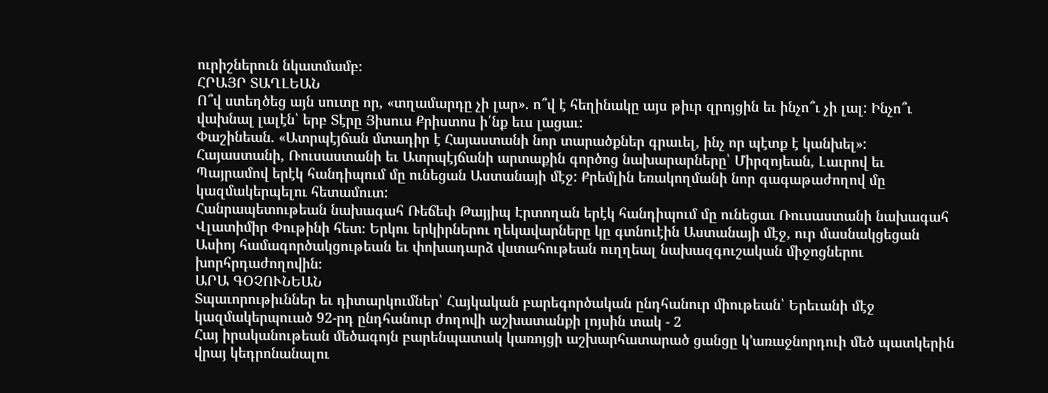ուրիշներուն նկատմամբ։
ՀՐԱՅՐ ՏԱՂԼԵԱՆ
Ո՞վ ստեղծեց այն սուտը որ, «տղամարդը չի լար». ո՞վ է հեղինակը այս թիւր զրոյցին եւ ինչո՞ւ չի լալ: Ինչո՞ւ վախնալ լալէն՝ երբ Տէրը Յիսուս Քրիստոս ի՛նք եւս լացաւ:
Փաշինեան. «Ատրպէյճան մտադիր է Հայաստանի նոր տարածքներ գրաւել, ինչ որ պէտք է կանխել»:
Հայաստանի, Ռուսաստանի եւ Ատրպէյճանի արտաքին գործոց նախարարները՝ Միրզոյեան, Լաւրով եւ Պայրամով երէկ հանդիպում մը ունեցան Աստանայի մէջ: Քրեմլին եռակողմանի նոր գագաթաժողով մը կազմակերպելու հետամուտ:
Հանրապետութեան նախագահ Ռեճեփ Թայյիպ Էրտողան երէկ հանդիպում մը ունեցաւ Ռուսաստանի նախագահ Վլատիմիր Փութինի հետ։ Երկու երկիրներու ղեկավարները կը գտնուէին Աստանայի մէջ, ուր մասնակցեցան Ասիոյ համագործակցութեան եւ փոխադարձ վստահութեան ուղղեալ նախազգուշական միջոցներու խորհրդաժողովին։
ԱՐԱ ԳՕՉՈՒՆԵԱՆ
Տպաւորութիւններ եւ դիտարկումներ՝ Հայկական բարեգործական ընդհանուր միութեան՝ Երեւանի մէջ կազմակերպուած 92-րդ ընդհանուր ժողովի աշխատանքի լոյսին տակ - 2
Հայ իրականութեան մեծագոյն բարենպատակ կառոյցի աշխարհատարած ցանցը կ՚առաջնորդուի մեծ պատկերին վրայ կեդրոնանալու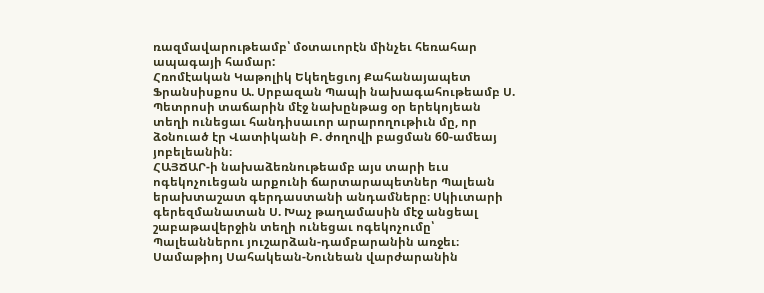ռազմավարութեամբ՝ մօտաւորէն մինչեւ հեռահար ապագայի համար:
Հռոմէական Կաթոլիկ Եկեղեցւոյ Քահանայապետ Ֆրանսիսքոս Ա. Սրբազան Պապի նախագահութեամբ Ս. Պետրոսի տաճարին մէջ նախընթաց օր երեկոյեան տեղի ունեցաւ հանդիսաւոր արարողութիւն մը, որ ձօնուած էր Վատիկանի Բ. ժողովի բացման 60-ամեայ յոբելեանին։
ՀԱՅՃԱՐ-ի նախաձեռնութեամբ այս տարի եւս ոգեկոչուեցան արքունի ճարտարապետներ Պալեան երախտաշատ գերդաստանի անդամները։ Սկիւտարի գերեզմանատան Ս. Խաչ թաղամասին մէջ անցեալ շաբաթավերջին տեղի ունեցաւ ոգեկոչումը՝ Պալեաններու յուշարձան-դամբարանին առջեւ։
Սամաթիոյ Սահակեան-Նունեան վարժարանին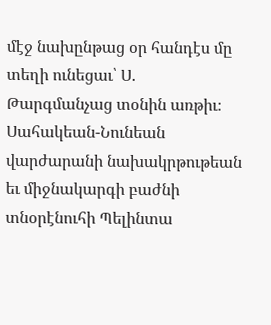մէջ նախընթաց օր հանդէս մը տեղի ունեցաւ՝ Ս. Թարգմանչաց տօնին առթիւ։ Սահակեան-Նունեան վարժարանի նախակրթութեան եւ միջնակարգի բաժնի տնօրէնուհի Պելինտա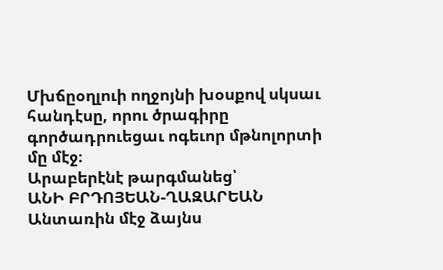Մխճըօղլուի ողջոյնի խօսքով սկսաւ հանդէսը, որու ծրագիրը գործադրուեցաւ ոգեւոր մթնոլորտի մը մէջ։
Արաբերէնէ թարգմանեց՝
ԱՆԻ ԲՐԴՈՅԵԱՆ-ՂԱԶԱՐԵԱՆ
Անտառին մէջ ձայնս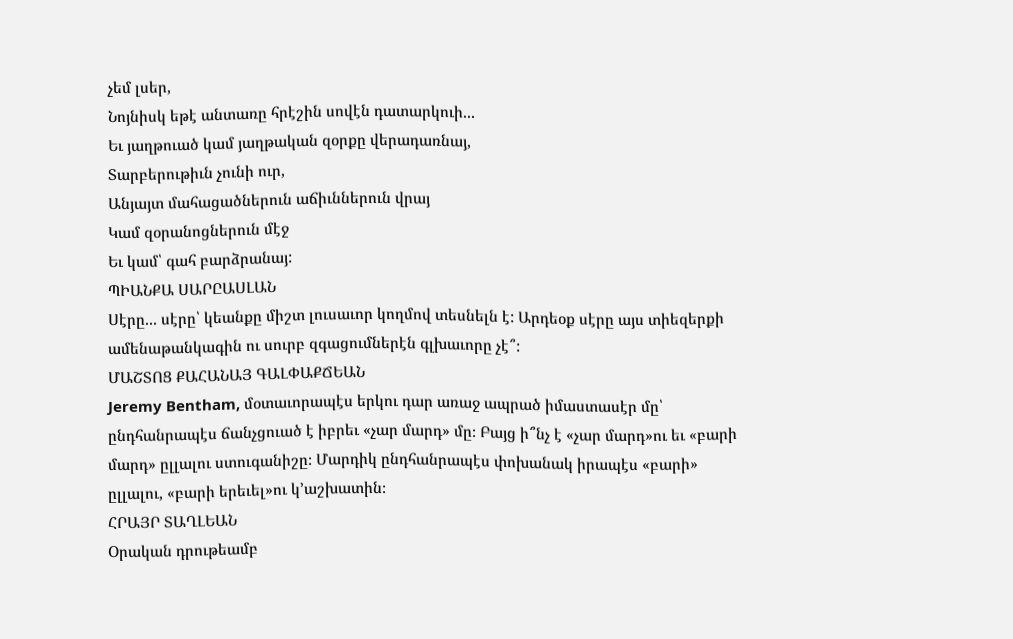չեմ լսեր,
Նոյնիսկ եթէ անտառը հրէշին սովէն դատարկուի...
Եւ յաղթուած կամ յաղթական զօրքը վերադառնայ,
Տարբերութիւն չունի ուր,
Անյայտ մահացածներուն աճիւններուն վրայ
Կամ զօրանոցներուն մէջ
Եւ կամ՝ գահ բարձրանայ:
ՊԻԱՆՔԱ ՍԱՐԸԱՍԼԱՆ
Սէրը... սէրը՝ կեանքը միշտ լուսաւոր կողմով տեսնելն է: Արդեօք սէրը այս տիեզերքի ամենաթանկագին ու սուրբ զգացումներէն գլխաւորը չէ՞:
ՄԱՇՏՈՑ ՔԱՀԱՆԱՅ ԳԱԼՓԱՔՃԵԱՆ
Jeremy Bentham, մօտաւորապէս երկու դար առաջ ապրած իմաստասէր մը՝ ընդհանրապէս ճանչցուած է իբրեւ «չար մարդ» մը։ Բայց ի՞նչ է «չար մարդ»ու եւ «բարի մարդ» ըլլալու ստուգանիշը։ Մարդիկ ընդհանրապէս փոխանակ իրապէս «բարի» ըլլալու, «բարի երեւել»ու կ՚աշխատին։
ՀՐԱՅՐ ՏԱՂԼԵԱՆ
Օրական դրութեամբ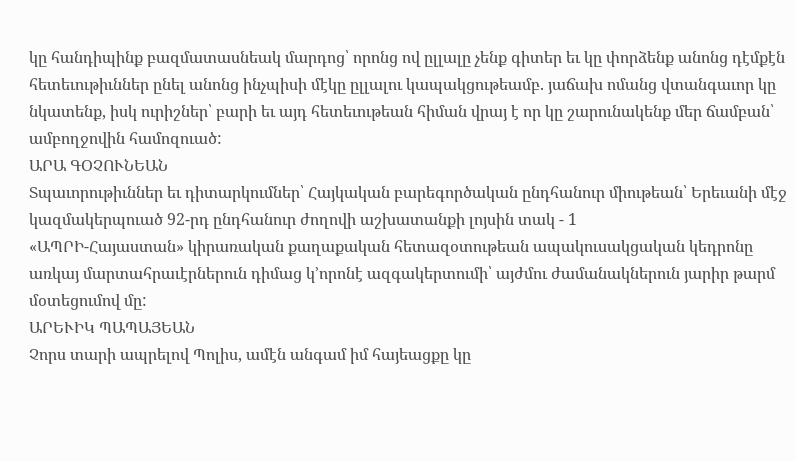կը հանդիպինք բազմատասնեակ մարդոց՝ որոնց ով ըլլալը չենք գիտեր եւ կը փորձենք անոնց դէմքէն հետեւութիւններ ընել անոնց ինչպիսի մէկը ըլլալու կապակցութեամբ. յաճախ ոմանց վտանգաւոր կը նկատենք, իսկ ուրիշներ՝ բարի եւ այդ հետեւութեան հիման վրայ է որ կը շարունակենք մեր ճամբան՝ ամբողջովին համոզուած:
ԱՐԱ ԳՕՉՈՒՆԵԱՆ
Տպաւորութիւններ եւ դիտարկումներ՝ Հայկական բարեգործական ընդհանուր միութեան՝ Երեւանի մէջ կազմակերպուած 92-րդ ընդհանուր ժողովի աշխատանքի լոյսին տակ - 1
«ԱՊՐԻ-Հայաստան» կիրառական քաղաքական հետազօտութեան ապակուսակցական կեդրոնը առկայ մարտահրաւէրներուն դիմաց կ՚որոնէ ազգակերտումի՝ այժմու ժամանակներուն յարիր թարմ մօտեցումով մը:
ԱՐԵՒԻԿ ՊԱՊԱՅԵԱՆ
Չորս տարի ապրելով Պոլիս, ամէն անգամ իմ հայեացքը կը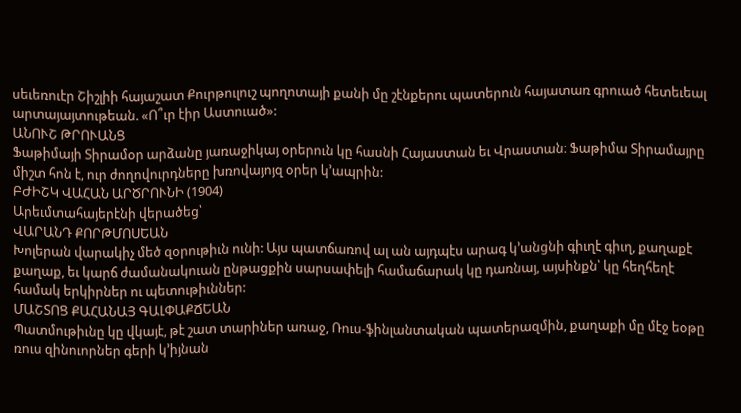սեւեռուէր Շիշլիի հայաշատ Քուրթուլուշ պողոտայի քանի մը շէնքերու պատերուն հայատառ գրուած հետեւեալ արտայայտութեան. «Ո՞ւր էիր Աստուած»:
ԱՆՈՒՇ ԹՐՈՒԱՆՑ
Ֆաթիմայի Տիրամօր արձանը յառաջիկայ օրերուն կը հասնի Հայաստան եւ Վրաստան։ Ֆաթիմա Տիրամայրը միշտ հոն է, ուր ժողովուրդները խռովայոյզ օրեր կ՚ապրին:
ԲԺԻՇԿ ՎԱՀԱՆ ԱՐԾՐՈՒՆԻ (1904)
Արեւմտահայերէնի վերածեց՝
ՎԱՐԱՆԴ ՔՈՐԹՄՈՍԵԱՆ
Խոլերան վարակիչ մեծ զօրութիւն ունի: Այս պատճառով ալ ան այդպէս արագ կ՚անցնի գիւղէ գիւղ, քաղաքէ քաղաք, եւ կարճ ժամանակուան ընթացքին սարսափելի համաճարակ կը դառնայ, այսինքն՝ կը հեղհեղէ համակ երկիրներ ու պետութիւններ:
ՄԱՇՏՈՑ ՔԱՀԱՆԱՅ ԳԱԼՓԱՔՃԵԱՆ
Պատմութիւնը կը վկայէ, թէ շատ տարիներ առաջ, Ռուս-ֆինլանտական պատերազմին, քաղաքի մը մէջ եօթը ռուս զինուորներ գերի կ՚իյնան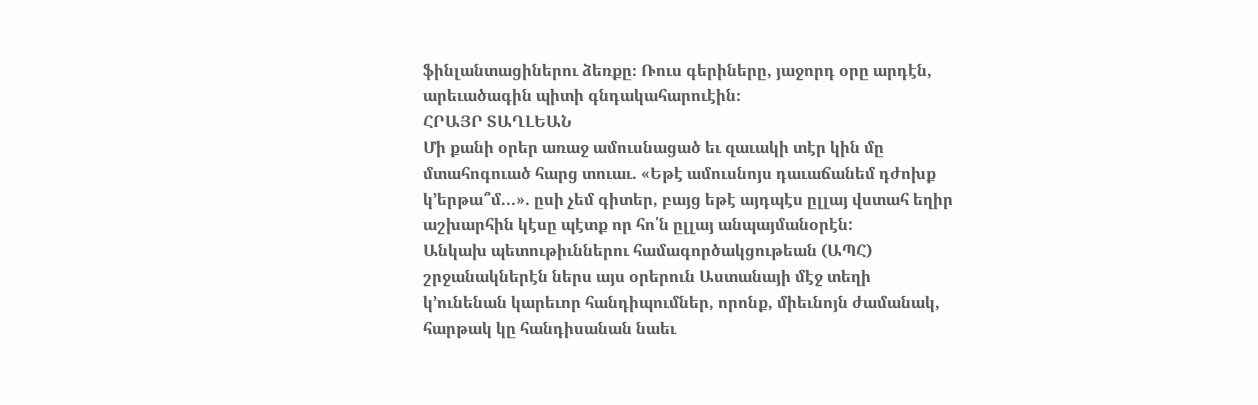ֆինլանտացիներու ձեռքը։ Ռուս գերիները, յաջորդ օրը արդէն, արեւածագին պիտի գնդակահարուէին։
ՀՐԱՅՐ ՏԱՂԼԵԱՆ
Մի քանի օրեր առաջ ամուսնացած եւ զաւակի տէր կին մը մտահոգուած հարց տուաւ. «Եթէ ամուսնոյս դաւաճանեմ դժոխք կ՚երթա՞մ...». ըսի չեմ գիտեր, բայց եթէ այդպէս ըլլայ վստահ եղիր աշխարհին կէսը պէտք որ հո՛ն ըլլայ անպայմանօրէն:
Անկախ պետութիւններու համագործակցութեան (ԱՊՀ) շրջանակներէն ներս այս օրերուն Աստանայի մէջ տեղի կ՚ունենան կարեւոր հանդիպումներ, որոնք, միեւնոյն ժամանակ, հարթակ կը հանդիսանան նաեւ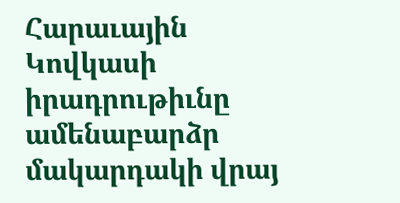Հարաւային Կովկասի իրադրութիւնը ամենաբարձր մակարդակի վրայ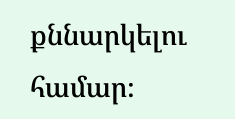քննարկելու համար։